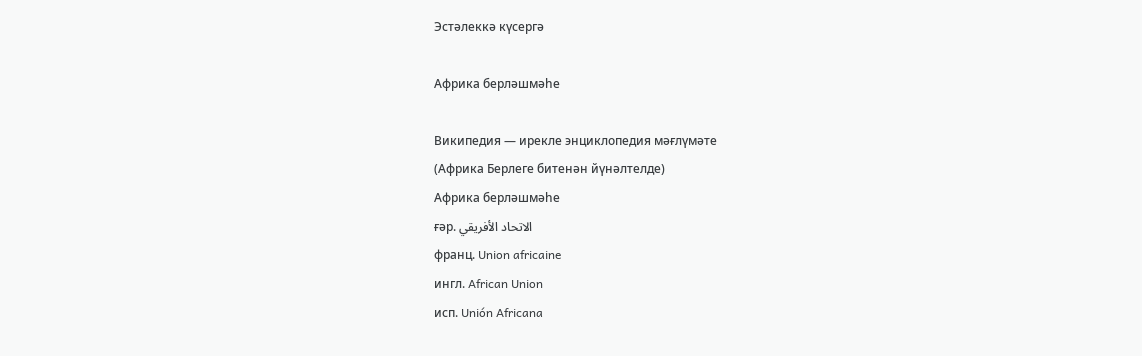Эстәлеккә күсергә

Африка берләшмәһе

Википедия — ирекле энциклопедия мәғлүмәте
(Африка Берлеге битенән йүнәлтелде)
Африка берләшмәһе
ғәр. الاتحاد الأفريقي
франц. Union africaine
ингл. African Union
исп. Unión Africana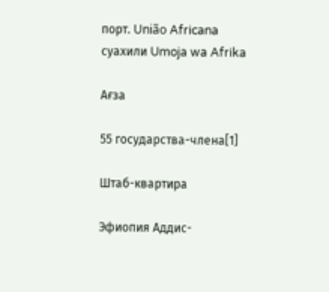порт. União Africana
суахили Umoja wa Afrika

Ағза

55 государства-члена[1]

Штаб-квартира

Эфиопия Аддис-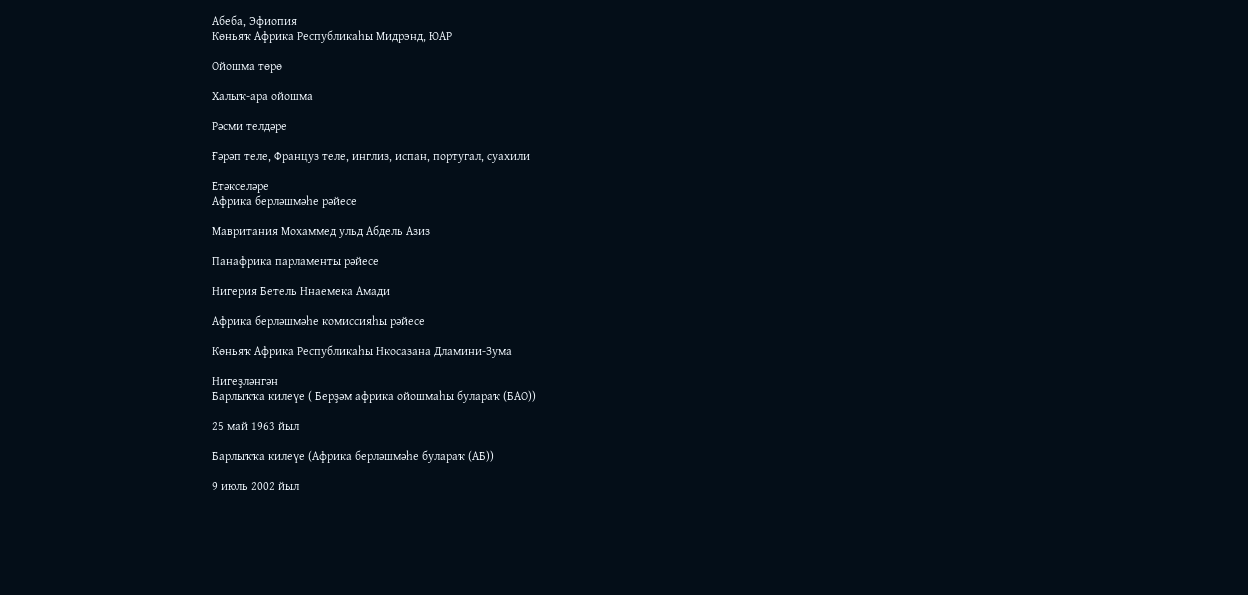Абеба, Эфиопия
Көньяҡ Африка Республикаһы Мидрэнд, ЮАР

Ойошма төрө

Халыҡ-ара ойошма

Рәсми телдәре

Ғәрәп теле, Француз теле, инглиз, испан, португал, суахили

Етәкселәре
Африка берләшмәһе рәйесе

Мавритания Мохаммед ульд Абдель Азиз

Панафрика парламенты рәйесе

Нигерия Бетель Ннаемека Амади

Африка берләшмәһе комиссияһы рәйесе

Көньяҡ Африка Республикаһы Нкосазана Дламини-Зума

Нигеҙләнгән
Барлыҡҡа килеүе ( Берҙәм африка ойошмаһы булараҡ (БАО))

25 май 1963 йыл

Барлыҡҡа килеүе (Африка берләшмәһе булараҡ (АБ))

9 июль 2002 йыл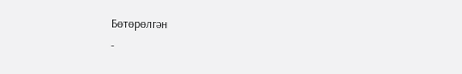Бөтөрөлгән
-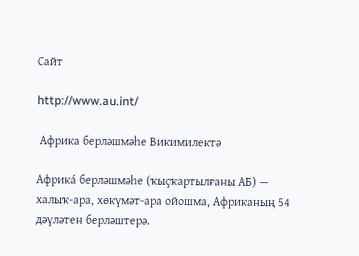Сайт

http://www.au.int/

 Африка берләшмәһе Викимилектә

Африка́ берләшмәһе (ҡыҫҡартылғаны АБ) — халыҡ-ара, хөкүмәт-ара ойошма, Африканың 54 дәүләтен берләштерә.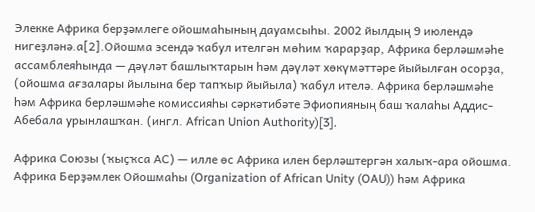Элекке Африка берҙәмлеге ойошмаһының дауамсыһы. 2002 йылдың 9 июлендә нигеҙләнә.а[2].Ойошма эсендә ҡабул ителгән мөһим ҡарарҙар, Африка берләшмәһе ассамблеяһында — дәүләт башлыҡтарын һәм дәүләт хөкүмәттәре йыйылған осорҙа, (ойошма ағзалары йылына бер тапҡыр йыйыла) ҡабул ителә. Африка берләшмәһе һәм Африка берләшмәһе комиссияһы сәркәтибәте Эфиопияның баш ҡалаһы Аддис-Абебала урынлашҡан. (ингл. African Union Authority)[3].

Африка Союзы (ҡыҫҡса АС) — илле өс Африка илен берләштергән халыҡ-ара ойошма. Африка Берҙәмлек Ойошмаһы (Organization of African Unity (OAU)) һәм Африка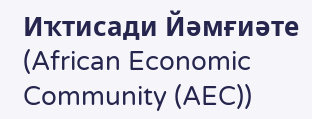Иҡтисади Йәмғиәте (African Economic Community (AEC))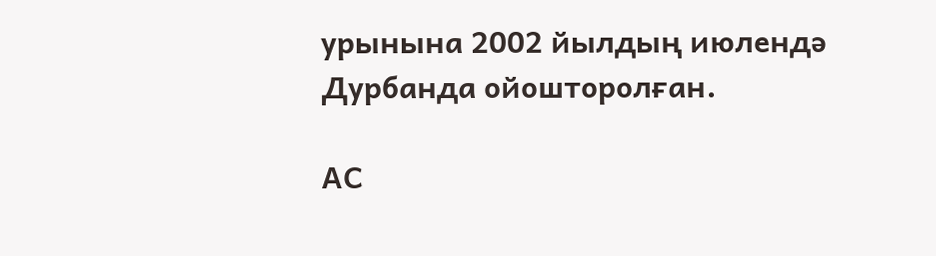урынына 2002 йылдың июлендә Дурбанда ойошторолған.

АС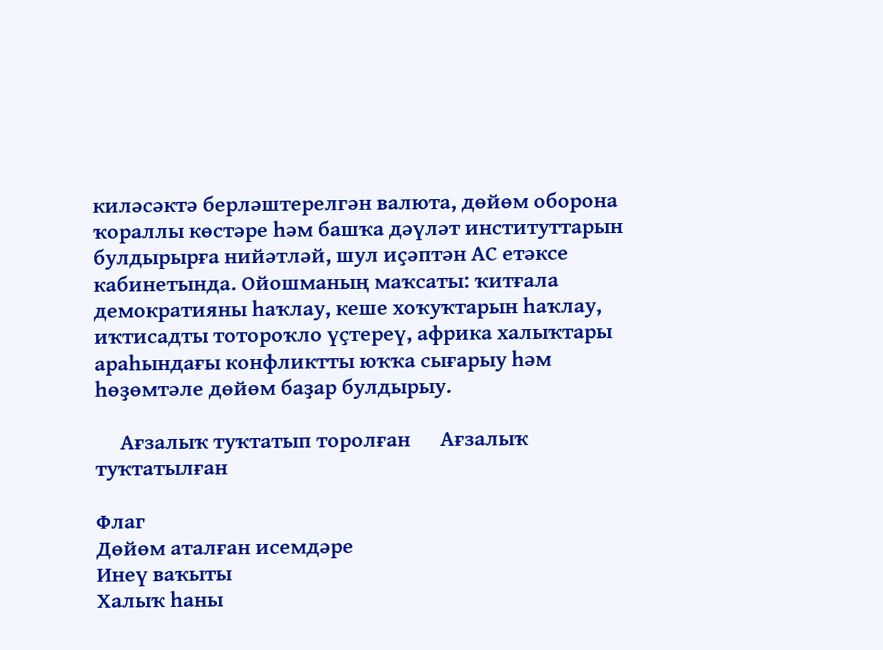киләсәктә берләштерелгән валюта, дөйөм оборона ҡораллы көстәре һәм башҡа дәүләт институттарын булдырырға нийәтләй, шул иҫәптән АС етәксе кабинетында. Ойошманың маҡсаты: ҡитғала демократияны һаҡлау, кеше хоҡуҡтарын һаҡлау, иҡтисадты тотороҡло үҫтереү, африка халыҡтары араһындағы конфликтты юҡҡа сығарыу һәм һөҙөмтәле дөйөм баҙар булдырыу.

     Ағзалыҡ туҡтатып торолған      Ағзалыҡ туҡтатылған

Флаг
Дөйөм аталған исемдәре
Инеү ваҡыты
Халыҡ һаны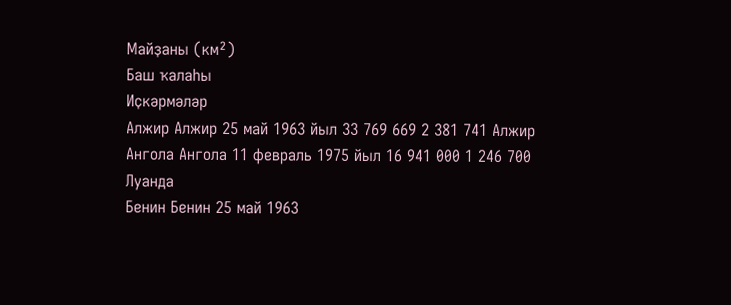Майҙаны (км²)
Баш ҡалаһы
Иҫкәрмәләр
Алжир Алжир 25 май 1963 йыл 33 769 669 2 381 741 Алжир
Ангола Ангола 11 февраль 1975 йыл 16 941 000 1 246 700 Луанда
Бенин Бенин 25 май 1963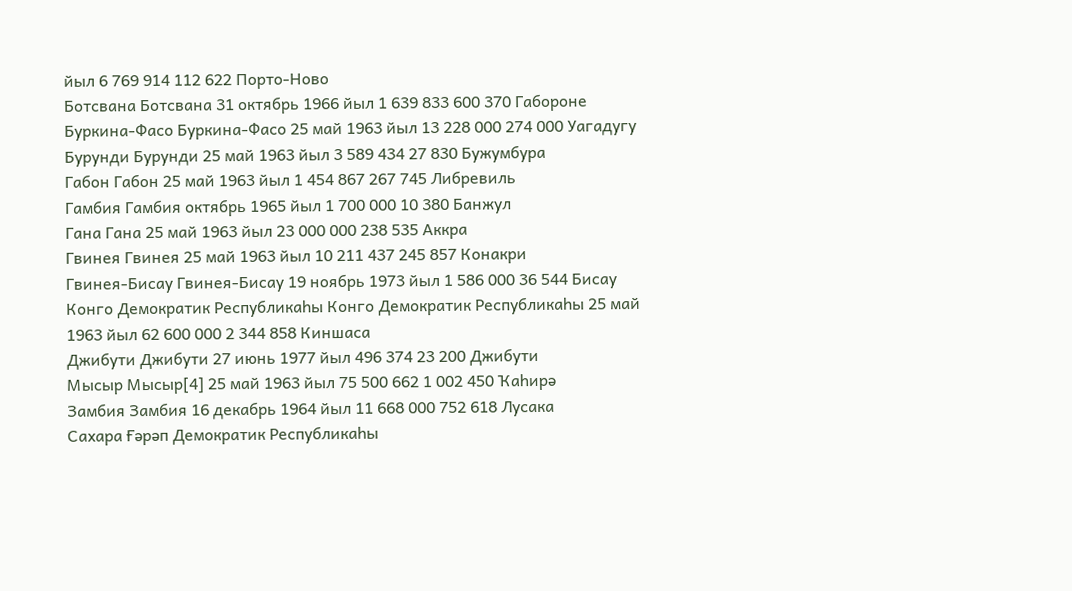йыл 6 769 914 112 622 Порто-Ново
Ботсвана Ботсвана 31 октябрь 1966 йыл 1 639 833 600 370 Габороне
Буркина-Фасо Буркина-Фасо 25 май 1963 йыл 13 228 000 274 000 Уагадугу
Бурунди Бурунди 25 май 1963 йыл 3 589 434 27 830 Бужумбура
Габон Габон 25 май 1963 йыл 1 454 867 267 745 Либревиль
Гамбия Гамбия октябрь 1965 йыл 1 700 000 10 380 Банжул
Гана Гана 25 май 1963 йыл 23 000 000 238 535 Аккра
Гвинея Гвинея 25 май 1963 йыл 10 211 437 245 857 Конакри
Гвинея-Бисау Гвинея-Бисау 19 ноябрь 1973 йыл 1 586 000 36 544 Бисау
Конго Демократик Республикаһы Конго Демократик Республикаһы 25 май 1963 йыл 62 600 000 2 344 858 Киншаса
Джибути Джибути 27 июнь 1977 йыл 496 374 23 200 Джибути
Мысыр Мысыр[4] 25 май 1963 йыл 75 500 662 1 002 450 Ҡаһирә
Замбия Замбия 16 декабрь 1964 йыл 11 668 000 752 618 Лусака
Сахара Ғәрәп Демократик Республикаһы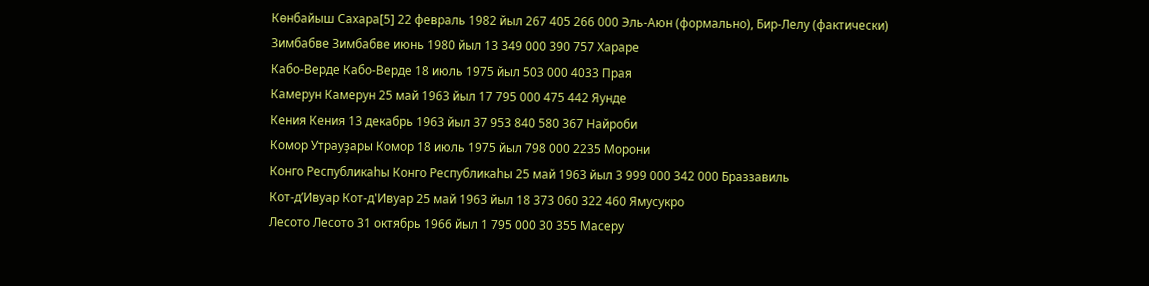Көнбайыш Сахара[5] 22 февраль 1982 йыл 267 405 266 000 Эль-Аюн (формально), Бир-Лелу (фактически)
Зимбабве Зимбабве июнь 1980 йыл 13 349 000 390 757 Хараре
Кабо-Верде Кабо-Верде 18 июль 1975 йыл 503 000 4033 Прая
Камерун Камерун 25 май 1963 йыл 17 795 000 475 442 Яунде
Кения Кения 13 декабрь 1963 йыл 37 953 840 580 367 Найроби
Комор Утрауҙары Комор 18 июль 1975 йыл 798 000 2235 Морони
Конго Республикаһы Конго Республикаһы 25 май 1963 йыл 3 999 000 342 000 Браззавиль
Кот-д’Ивуар Кот-д'Ивуар 25 май 1963 йыл 18 373 060 322 460 Ямусукро
Лесото Лесото 31 октябрь 1966 йыл 1 795 000 30 355 Масеру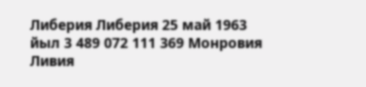Либерия Либерия 25 май 1963 йыл 3 489 072 111 369 Монровия
Ливия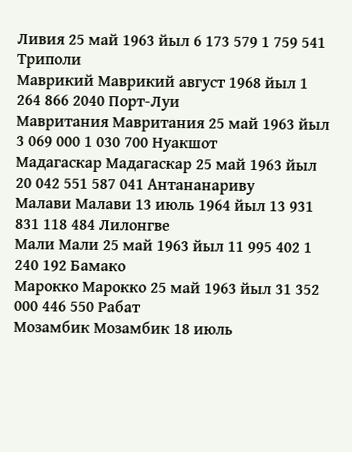Ливия 25 май 1963 йыл 6 173 579 1 759 541 Триполи
Маврикий Маврикий август 1968 йыл 1 264 866 2040 Порт-Луи
Мавритания Мавритания 25 май 1963 йыл 3 069 000 1 030 700 Нуакшот
Мадагаскар Мадагаскар 25 май 1963 йыл 20 042 551 587 041 Антананариву
Малави Малави 13 июль 1964 йыл 13 931 831 118 484 Лилонгве
Мали Мали 25 май 1963 йыл 11 995 402 1 240 192 Бамако
Марокко Марокко 25 май 1963 йыл 31 352 000 446 550 Рабат
Мозамбик Мозамбик 18 июль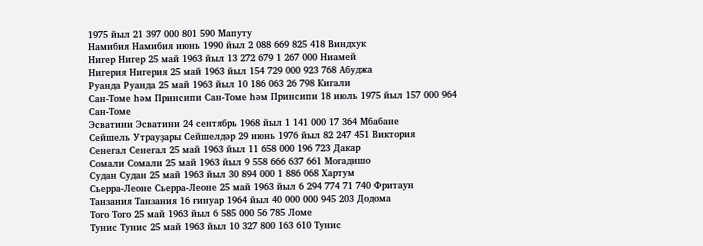1975 йыл 21 397 000 801 590 Мапуту
Намибия Намибия июнь 1990 йыл 2 088 669 825 418 Виндхук
Нигер Нигер 25 май 1963 йыл 13 272 679 1 267 000 Ниамей
Нигерия Нигерия 25 май 1963 йыл 154 729 000 923 768 Абуджа
Руанда Руанда 25 май 1963 йыл 10 186 063 26 798 Кигали
Сан-Томе һәм Принсипи Сан-Томе һәм Принсипи 18 июль 1975 йыл 157 000 964 Сан-Томе
Эсватини Эсватини 24 сентябрь 1968 йыл 1 141 000 17 364 Мбабане
Сейшель Утрауҙары Сейшелдәр 29 июнь 1976 йыл 82 247 451 Виктория
Сенегал Сенегал 25 май 1963 йыл 11 658 000 196 723 Дакар
Сомали Сомали 25 май 1963 йыл 9 558 666 637 661 Могадишо
Судан Судан 25 май 1963 йыл 30 894 000 1 886 068 Хартум
Сьерра-Леоне Сьерра-Леоне 25 май 1963 йыл 6 294 774 71 740 Фритаун
Танзания Танзания 16 ғинуар 1964 йыл 40 000 000 945 203 Додома
Того Того 25 май 1963 йыл 6 585 000 56 785 Ломе
Тунис Тунис 25 май 1963 йыл 10 327 800 163 610 Тунис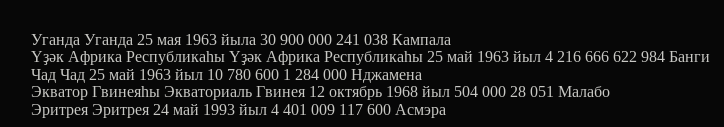Уганда Уганда 25 мая 1963 йыла 30 900 000 241 038 Кампала
Үҙәк Африка Республикаһы Үҙәк Африка Республикаһы 25 май 1963 йыл 4 216 666 622 984 Банги
Чад Чад 25 май 1963 йыл 10 780 600 1 284 000 Нджамена
Экватор Гвинеяһы Экваториаль Гвинея 12 октябрь 1968 йыл 504 000 28 051 Малабо
Эритрея Эритрея 24 май 1993 йыл 4 401 009 117 600 Асмэра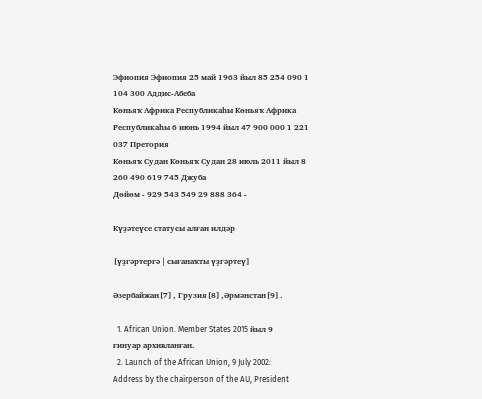Эфиопия Эфиопия 25 май 1963 йыл 85 254 090 1 104 300 Аддис-Абеба
Көньяҡ Африка Республикаһы Көньяҡ Африка Республикаһы 6 июнь 1994 йыл 47 900 000 1 221 037 Претория
Көньяҡ Судан Көньяҡ Судан 28 июль 2011 йыл 8 260 490 619 745 Джуба
Дөйөм - 929 543 549 29 888 364 -

Күҙәтеүсе статусы алған илдәр

[үҙгәртергә | сығанаҡты үҙгәртеү]

Әзербайжан[7], Грузия[8],Әрмәнстан[9].

  1. African Union. Member States 2015 йыл 9 ғинуар архивланған.
  2. Launch of the African Union, 9 July 2002: Address by the chairperson of the AU, President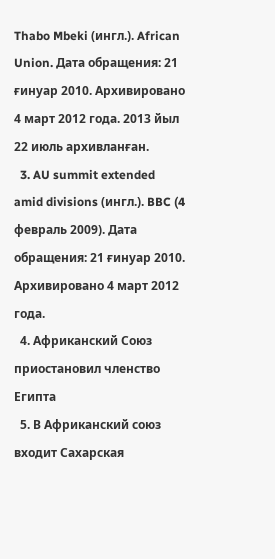Thabo Mbeki (ингл.). African Union. Дата обращения: 21 ғинуар 2010. Архивировано 4 март 2012 года. 2013 йыл 22 июль архивланған.
  3. AU summit extended amid divisions (ингл.). BBC (4 февраль 2009). Дата обращения: 21 ғинуар 2010. Архивировано 4 март 2012 года.
  4. Африканский Союз приостановил членство Египта
  5. В Африканский союз входит Сахарская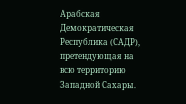Арабская Демократическая Республика (САДР), претендующая на всю территорию Западной Сахары.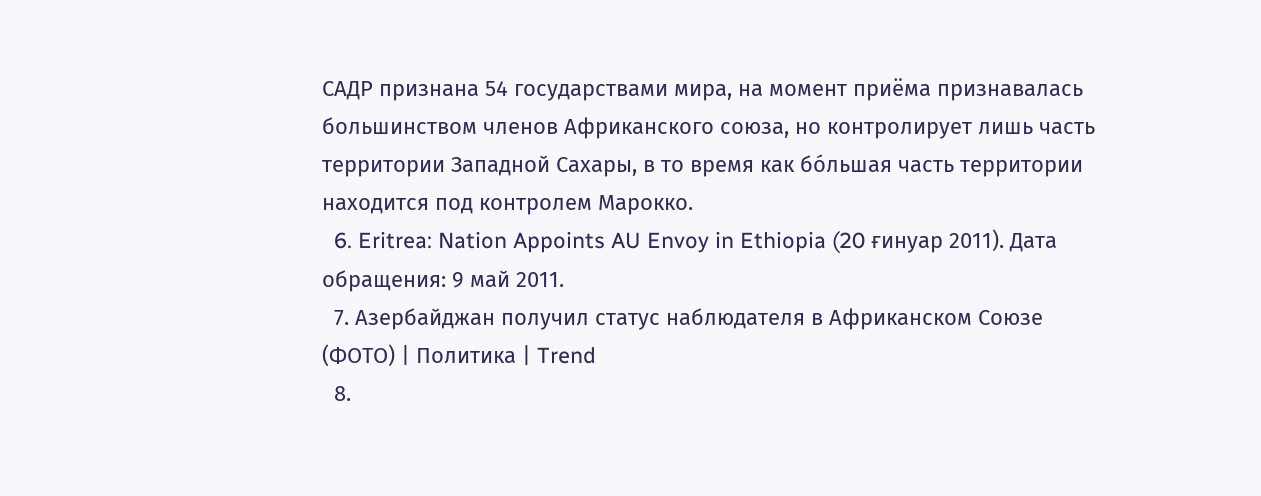САДР признана 54 государствами мира, на момент приёма признавалась большинством членов Африканского союза, но контролирует лишь часть территории Западной Сахары, в то время как бо́льшая часть территории находится под контролем Марокко.
  6. Eritrea: Nation Appoints AU Envoy in Ethiopia (20 ғинуар 2011). Дата обращения: 9 май 2011.
  7. Азербайджан получил статус наблюдателя в Африканском Союзе (ФОТО) | Политика | Trend
  8.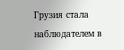Грузия стала наблюдателем в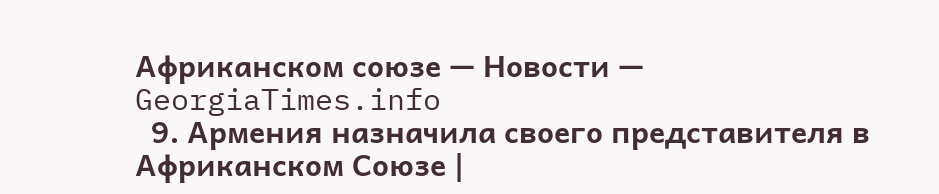Африканском союзе — Новости — GeorgiaTimes.info
  9. Армения назначила своего представителя в Африканском Союзе |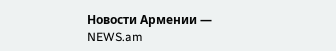Новости Армении — NEWS.am